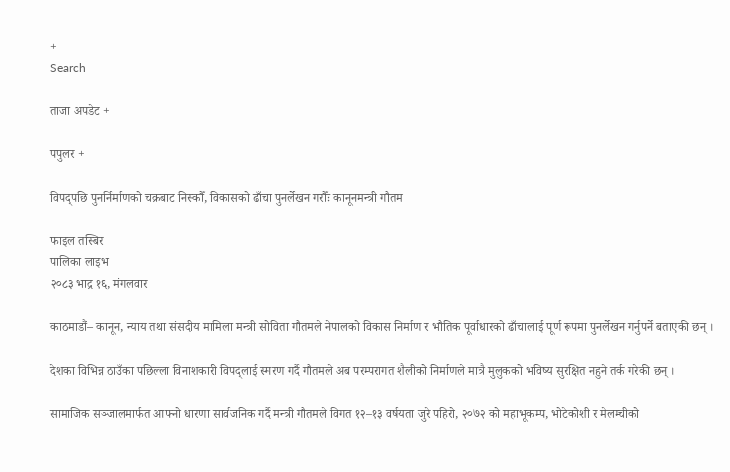+
Search

ताजा अपडेट +

पपुलर +

विपद्पछि पुनर्निर्माणको चक्रबाट निस्कौँ, विकासको ढाँचा पुनर्लेखन गरौँः कानूनमन्त्री गौतम

फाइल तस्बिर
पालिका लाइभ
२०८३ भाद्र १६, मंगलवार

काठमाडौं– कानून, न्याय तथा संसदीय मामिला मन्त्री सोविता गौतमले नेपालको विकास निर्माण र भौतिक पूर्वाधारको ढाँचालाई पूर्ण रूपमा पुनर्लेखन गर्नुपर्ने बताएकी छन् ।

देशका विभिन्न ठाउँका पछिल्ला विनाशकारी विपद्लाई स्मरण गर्दै गौतमले अब परम्परागत शैलीको निर्माणले मात्रै मुलुकको भविष्य सुरक्षित नहुने तर्क गरेकी छन् ।

सामाजिक सञ्जालमार्फत आफ्नो धारणा सार्वजनिक गर्दै मन्त्री गौतमले विगत १२–१३ वर्षयता जुरे पहिरो, २०७२ को महाभूकम्प, भोटेकोशी र मेलम्चीको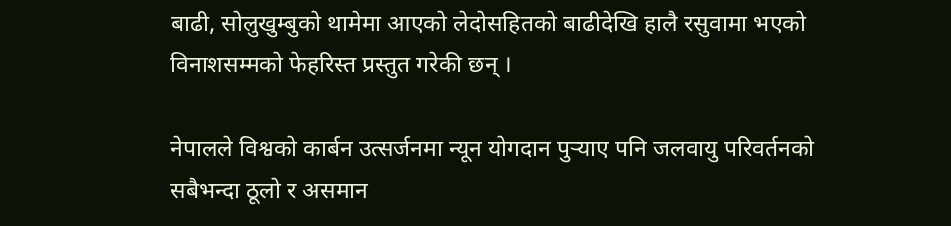बाढी, सोलुखुम्बुको थामेमा आएको लेदोसहितको बाढीदेखि हालै रसुवामा भएको विनाशसम्मको फेहरिस्त प्रस्तुत गरेकी छन् ।

नेपालले विश्वको कार्बन उत्सर्जनमा न्यून योगदान पुर्‍याए पनि जलवायु परिवर्तनको सबैभन्दा ठूलो र असमान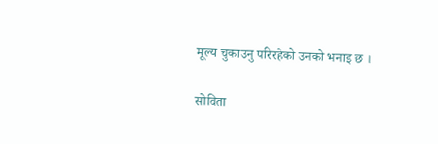मूल्य चुकाउनु परिरहेको उनको भनाइ छ ।

सोविता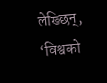लेख्छिन्, ‘विश्वको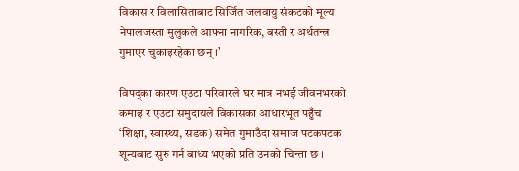विकास र विलासिताबाट सिर्जित जलवायु संकटको मूल्य नेपालजस्ता मुलुकले आफ्ना नागरिक, बस्ती र अर्थतन्त्र गुमाएर चुकाइरहेका छन् ।’

विपद्का कारण एउटा परिवारले घर मात्र नभई जीवनभरको कमाइ र एउटा समुदायले विकासका आधारभूत पहुँच ‘शिक्षा, स्वास्थ्य, सडक) समेत गुमाउँदा समाज पटकपटक शून्यबाट सुरु गर्न बाध्य भएको प्रति उनको चिन्ता छ ।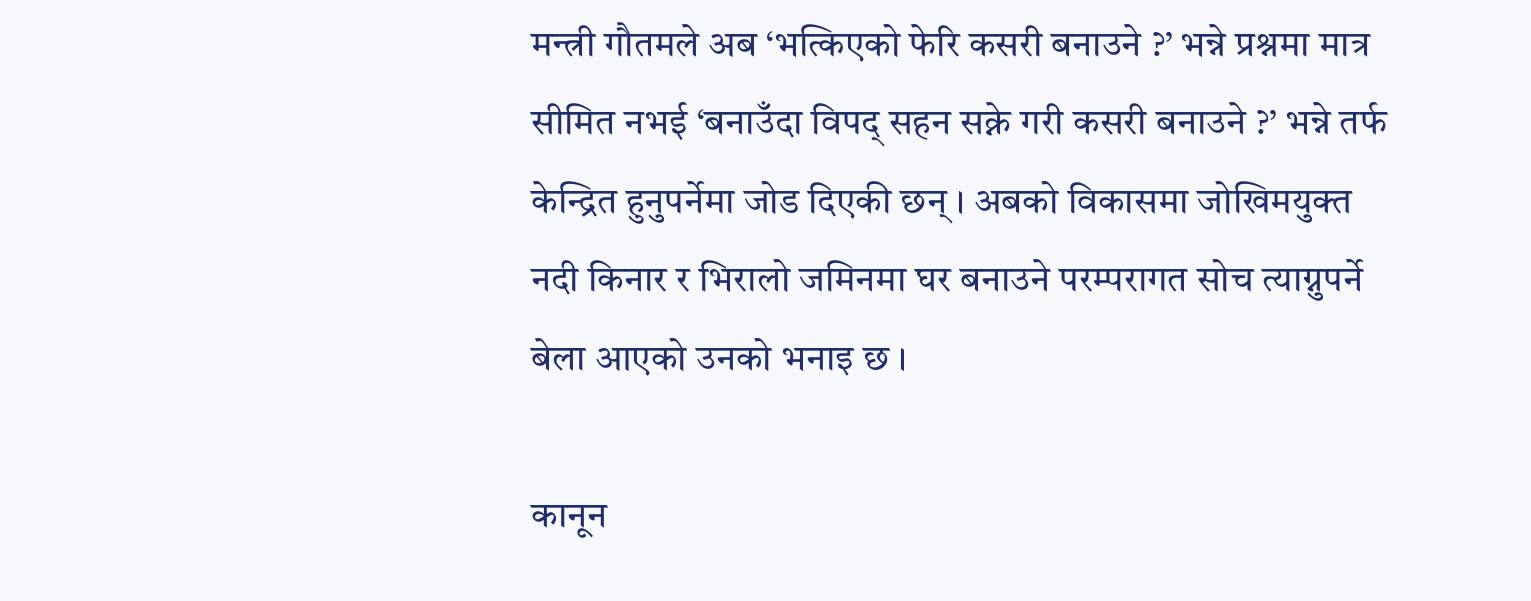मन्त्री गौतमले अब ‘भत्किएको फेरि कसरी बनाउने ?’ भन्ने प्रश्नमा मात्र सीमित नभई ‘बनाउँदा विपद् सहन सक्ने गरी कसरी बनाउने ?’ भन्ने तर्फ केन्द्रित हुनुपर्नेमा जोड दिएकी छन् । अबको विकासमा जोखिमयुक्त नदी किनार र भिरालो जमिनमा घर बनाउने परम्परागत सोच त्याग्नुपर्ने बेला आएको उनको भनाइ छ ।

कानून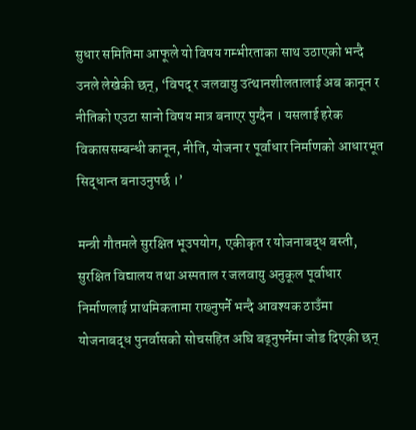सुधार समितिमा आफूले यो विषय गम्भीरताका साथ उठाएको भन्दै उनले लेखेकी छन्, ‘विपद् र जलवायु उत्थानशीलतालाई अब कानून र नीतिको एउटा सानो विषय मात्र बनाएर पुग्दैन । यसलाई हरेक विकाससम्बन्धी कानून, नीति, योजना र पूर्वाधार निर्माणको आधारभूत सिद्धान्त बनाउनुपर्छ ।’

मन्त्री गौतमले सुरक्षित भूउपयोग, एकीकृत र योजनाबद्ध बस्ती, सुरक्षित विद्यालय तथा अस्पताल र जलवायु अनुकूल पूर्वाधार निर्माणलाई प्राथमिकतामा राख्नुपर्ने भन्दै आवश्यक ठाउँमा योजनाबद्ध पुनर्वासको सोचसहित अघि बढ्नुपर्नेमा जोड दिएकी छन्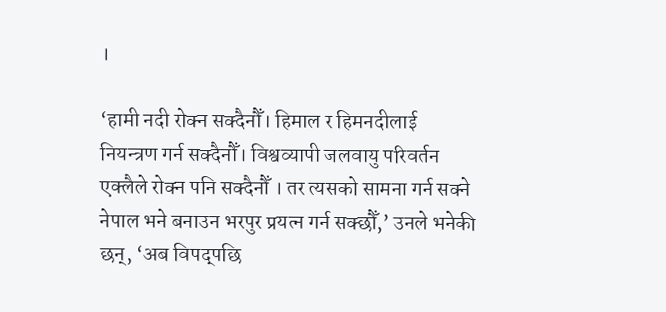।

‘हामी नदी रोक्न सक्दैनौँ। हिमाल र हिमनदीलाई नियन्त्रण गर्न सक्दैनौँ। विश्वव्यापी जलवायु परिवर्तन एक्लैले रोक्न पनि सक्दैनौँ । तर त्यसको सामना गर्न सक्ने नेपाल भने बनाउन भरपुर प्रयत्न गर्न सक्छौँ,’ उनले भनेकी छन्, ‘अब विपद्पछि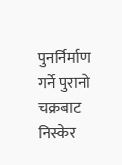पुनर्निर्माण गर्ने पुरानो चक्रबाट निस्केर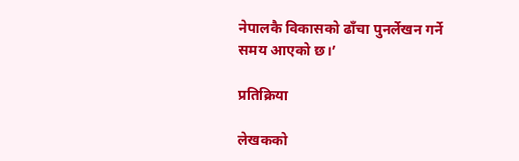नेपालकै विकासको ढाँचा पुनर्लेखन गर्ने समय आएको छ।’

प्रतिक्रिया

लेखकको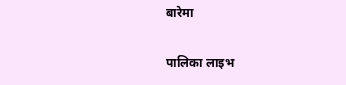बारेमा

पालिका लाइभ